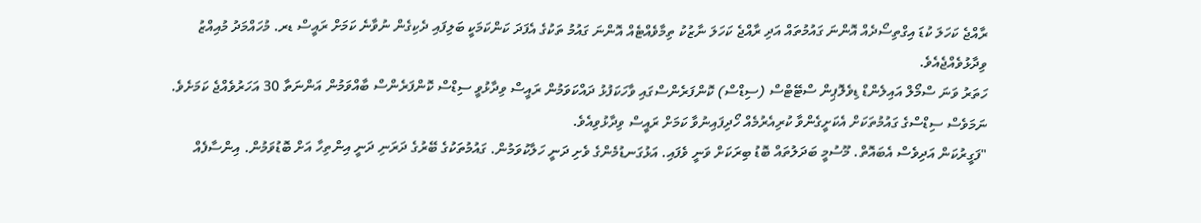ރާއްޖެ ކަހަލަ ކުޑަ އިގްތިސޯދެއް އޮންނަ ގައުމުތައް އަދި ރާއްޖެ ކަހަލަ ނާޒުކު ތިމާވެއްޓެއް އޮންނަ ގައުމު ތަކުގެ އެފަދަ ކަންކަމަކީ ބަލިފައި ދެކިގެން ނުވާނެ ކަމަށް ރައީސް ޑރ. މުހައްމަދު މުއިއްޒު ވިދާޅުވެއްޖެއެވެ.
ހަތަރު ވަނަ ސްމޯލް އައިލެންޑް ޑިވެލޮޕިން ސްޓޭޓްސް (ސިޑްސް) ކޮންފަރެންސްގައި ވާހަކަފުޅު ދައްކަވަމުން ރައީސް ވިދާޅުވީ ސިޑްސް ކޮންފަރެންސް ބާއްވަމުން އަންނަތާ 30 އަހަރުވެއްޖެ ކަމަށެވެ. ނަމަވެސް ސިޑްސްގެ ގައުމުތަކަށް އެކަށީގެންވާ ކުރިއެރުމެއް ހޯދިފައިނުވާ ކަމަށް ރައީސް ވިދާޅުވިއެވެ.
"ފަގީރުކަން އަދިވެސް އެބައޮތް. މޫސުމީ ބަދަލުތައް ބޮޑު ބިރަކަށް ވަނީ ވެފައި. އަޅުގަނޑުމެންގެ ވެށި ދަނީ ހަލާކުވަމުން. ގައުމުތަކުގެ ބޭރުގެ ދަރަނި ދަނީ އިންތިހާ އަށް ބޮޑުވަމުން. އިންސާފެއް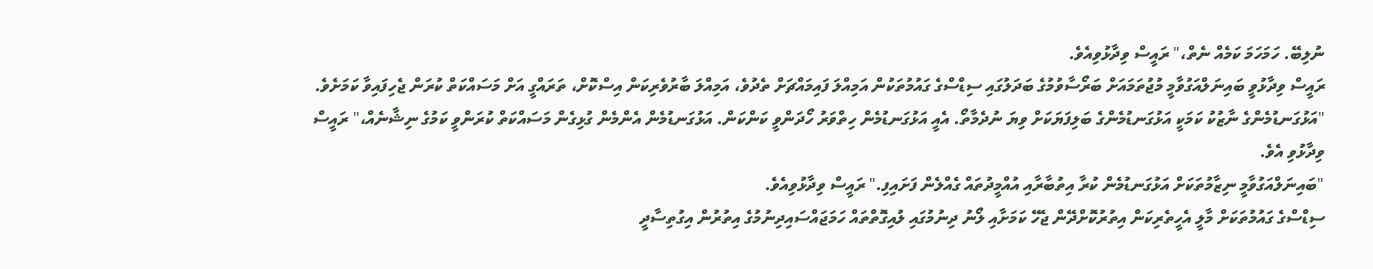ނުލިބޭ. ހަމަހަމަ ކަމެއް ނެތް،" ރައީސް ވިދާޅުވިއެވެ.
ރައީސް ވިދާޅުވީ ބައިނަލްއަގުވާމީ މުޖުތަމައަށް ބަރޯސާވުމުގެ ބަދަލުގައި ސިޑްސްގެ ގައުމުތަކުން އަމިއްލަ ފައިމައްޗަށް ތެދުވެ، އަމިއްލަ ބާރުވެރިކަން އިސްކޮށް، ތަރައްގީ އަށް މަސައްކަތް ކުރަން ޖެހިފައިވާ ކަމަށެވެ.
"އަޅުގަނޑުމެންގެ ނާޒުކު ކަމަކީ އަޅުގަނޑުމެންގެ ބަލިފަޔަކަށް ވިޔަ ނުދެމާތޯ. އެއީ އަޅުގަނޑުމެން ހިތްވަރު ހޯދަންވީ ކަންކަން. އަޅުގަނޑުމެން އެންމެން ގުޅިގެން މަސައްކަތް ކުރަންވީ ކަމުގެ ނިޝާނެއް،" ރައީސް ވިދާޅުވި އެވެ.
"ބައިނަލްއަގުވާމީ ނިޒާމުތަކަށް އަޅުގަނޑުމެން ކުރާ އިތުބާރާއި އުއްމީދުތައް ގެއްލެން ފަށައިފި." ރައީސް ވިދާޅުވިއެވެ.
ސިޑްސްގެ ގައުމުތަކަށް މާލީ އެހީތެރިކަން އިތުރުކޮށްދޭން ޖެހޭ ކަމަށާއި ލޯނު ދިނުމުގައި ލުއިގޮތްތައް ހަމަޖައްސައިދިނުމުގެ އިތުރުން އިގުތިސާދީ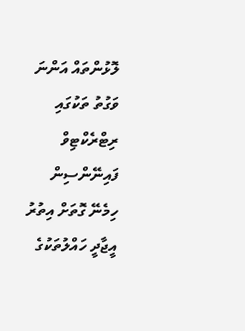ލޮޅުންތައް އަންނަ ވަގުތު ތަކުގައި ރިޓްރެކްޓިވް ފައިނޭންސިން ހިމެނޭ ގޮތަށް އިތުރު އީޖާދީ ހައްލުތަކުގެ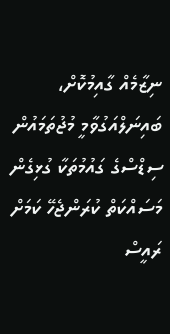ނިޒާމެއް ގާއިމުކޮށް، ބައިނަލްއަގުވާމީ މުޖުތަމައުން ސިޑްސްގެ ގައުމުތަކާ ގުޅިގެން މަސައްކަތް ކުރަންޖެހޭ ކަމަށް ރައީސް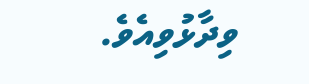ވިދާޅުވިއެވެ.